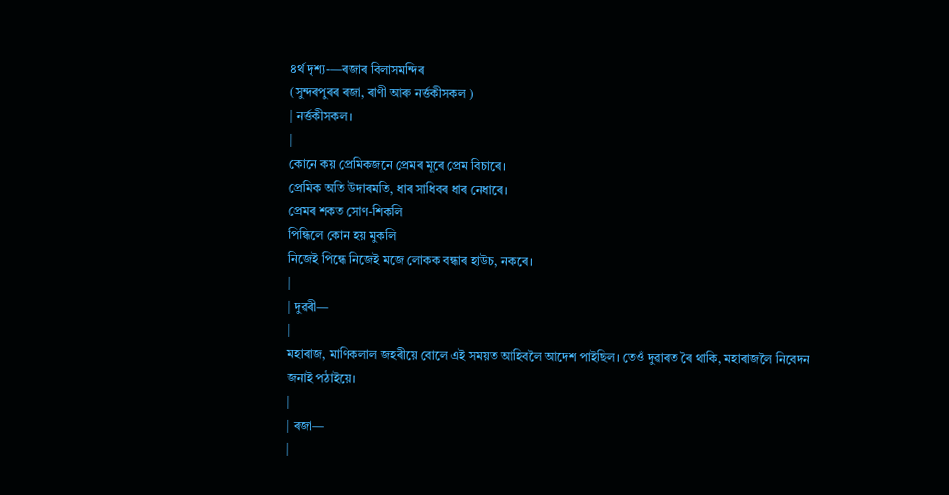৪ৰ্থ দৃশ্য-—ৰজাৰ বিলাসমন্দিৰ
(সুন্দৰপুৰৰ ৰজা, ৰাণী আৰু নৰ্ত্তকীসকল )
| নৰ্ত্তকীসকল।
|
কোনে কয় প্ৰেমিকজনে প্ৰেমৰ মূৰে প্ৰেম বিচাৰে।
প্ৰেমিক অতি উদাৰমতি, ধাৰ সাধিবৰ ধাৰ নেধাৰে।
প্ৰেমৰ শকত সোণ-শিকলি
পিন্ধিলে কোন হয় মুকলি
নিজেই পিন্ধে নিজেই মজে লোকক বন্ধাৰ হাউচ, নকৰে।
|
| দুৱৰী—
|
মহাৰাজ, মাণিকলাল জহৰীয়ে বোলে এই সময়ত আহিবলৈ আদেশ পাইছিল। তেওঁ দুৱাৰত ৰৈ থাকি, মহাৰাজলৈ নিবেদন জনাই পঠাইয়ে।
|
| ৰজা—
|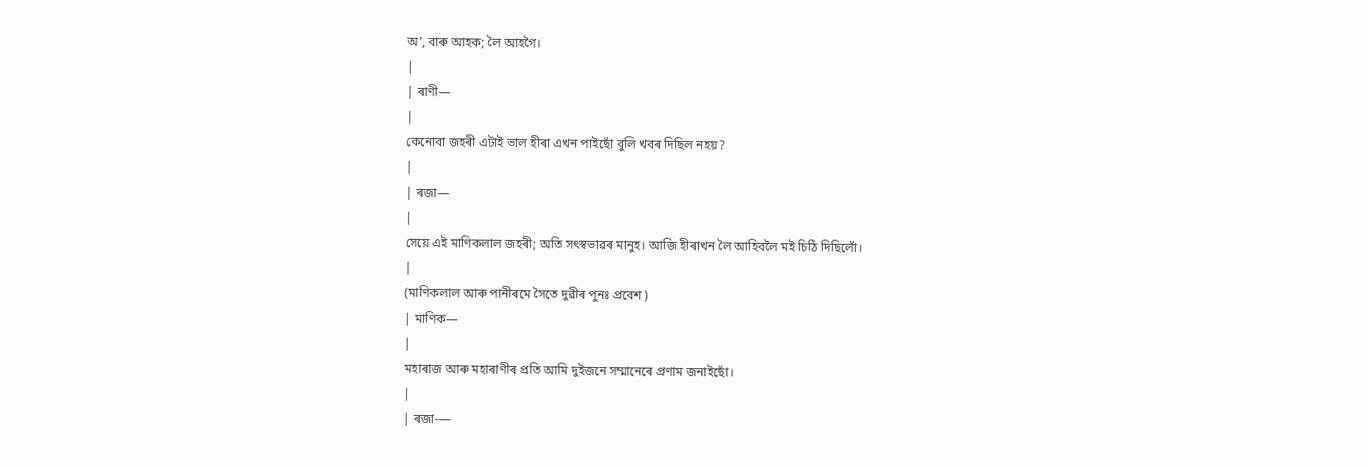অ’, বাৰু আহক; লৈ আহগৈ।
|
| ৰাণী—
|
কেনোবা জহৰী এটাই ভাল হীৰা এখন পাইছোঁ বুলি খবৰ দিছিল নহয়?
|
| ৰজা—
|
সেয়ে এই মাণিকলাল জহৰী; অতি সৎস্বভাৱৰ মানুহ। আজি হীৰাখন লৈ আহিবলৈ মই চিঠি দিছিলোঁ।
|
(মাণিকলাল আৰু পানীৰমে সৈতে দুৱীৰ পুনঃ প্ৰবেশ )
| মাণিক—
|
মহাৰাজ আৰু মহাৰাণীৰ প্ৰতি আমি দুইজনে সম্মানেৰে প্ৰণাম জনাইছোঁ।
|
| ৰজা-—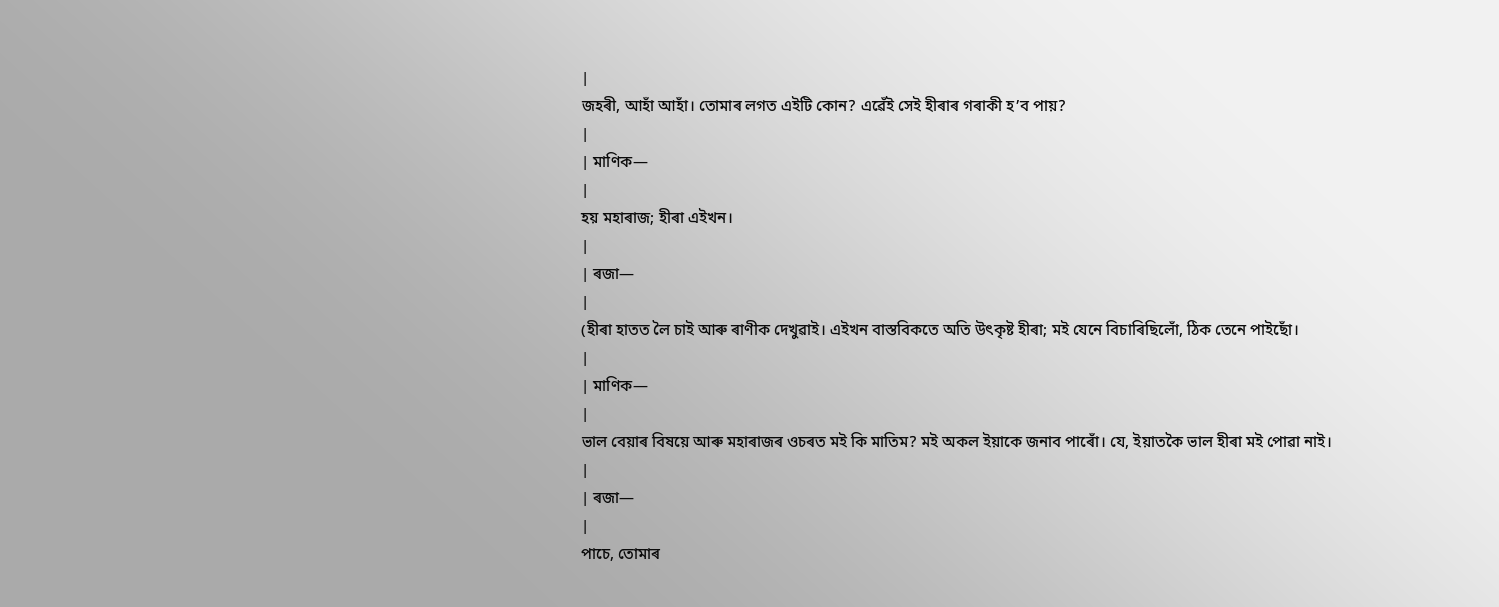|
জহৰী, আহাঁ আহাঁ। তোমাৰ লগত এইটি কোন? এৱেঁই সেই হীৰাৰ গৰাকী হ’ব পায়?
|
| মাণিক—
|
হয় মহাৰাজ; হীৰা এইখন।
|
| ৰজা—
|
(হীৰা হাতত লৈ চাই আৰু ৰাণীক দেখুৱাই। এইখন বাস্তবিকতে অতি উৎকৃষ্ট হীৰা; মই যেনে বিচাৰিছিলোঁ, ঠিক তেনে পাইছোঁ।
|
| মাণিক—
|
ভাল বেয়াৰ বিষয়ে আৰু মহাৰাজৰ ওচৰত মই কি মাতিম? মই অকল ইয়াকে জনাব পাৰোঁ। যে, ইয়াতকৈ ভাল হীৰা মই পোৱা নাই।
|
| ৰজা—
|
পাচে, তোমাৰ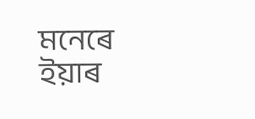মনেৰে ইয়াৰ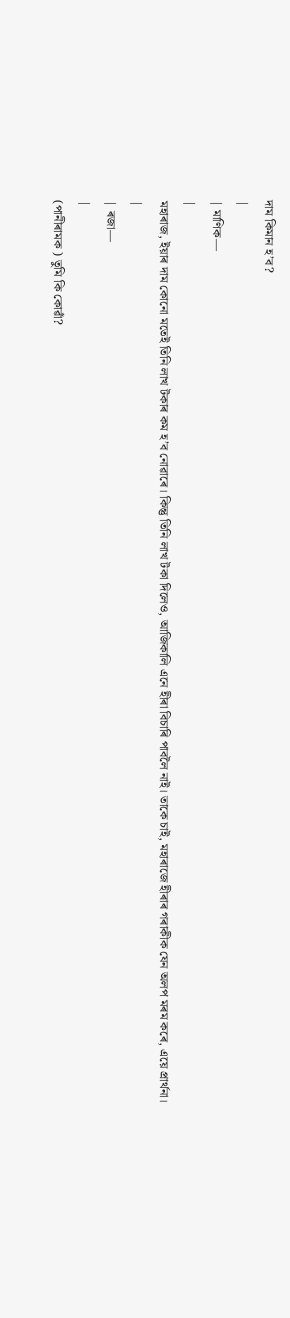দাম কিমান হ’ব?
|
| মাণিক—
|
মহাৰাজ, ইয়াৰ দাম কোনো মতেই তিনি লাখ টকাৰ কম হ’ব নোৱাৰে। কিন্তু তিনি লাখ টকা দিলেও, আজিকালি এনে হীৰা বিচাৰি পাবলৈ নাই। তাকে চাই, মহাৰাজে হীৰাৰ গৰাকীক যেন অলপ মৰম কৰে, এয়ে প্ৰাৰ্থনা।
|
| ৰজা—
|
(পানীৰামক ) তুমি কি কোৱাঁ?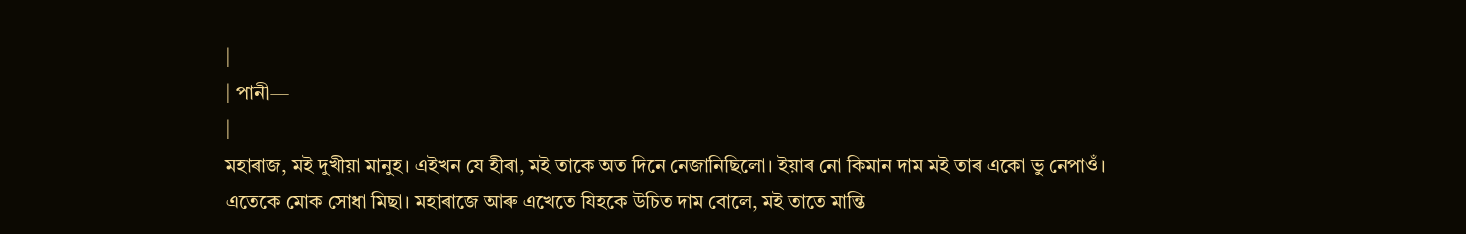|
| পানী—
|
মহাৰাজ, মই দুখীয়া মানুহ। এইখন যে হীৰা, মই তাকে অত দিনে নেজানিছিলো। ইয়াৰ নো কিমান দাম মই তাৰ একো ভু নেপাওঁ। এতেকে মোক সোধা মিছা। মহাৰাজে আৰু এখেতে যিহকে উচিত দাম বোলে, মই তাতে মান্তি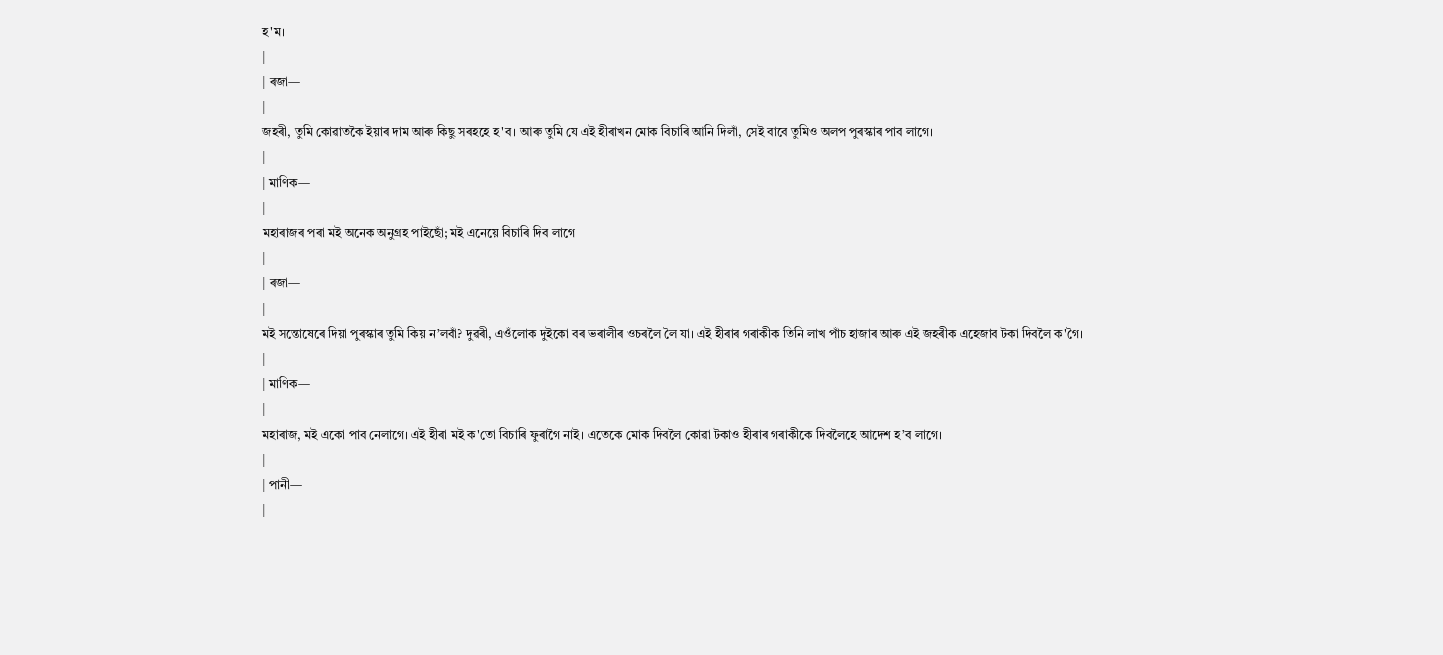হ'ম।
|
| ৰজা—
|
জহৰী, তুমি কোৱাতকৈ ইয়াৰ দাম আৰু কিছু সৰহহে হ'ব। আৰু তুমি যে এই হীৰাখন মোক বিচাৰি আনি দিলাঁ, সেই বাবে তুমিও অলপ পুৰস্কাৰ পাব লাগে।
|
| মাণিক—
|
মহাৰাজৰ পৰা মই অনেক অনুগ্ৰহ পাইছোঁ; মই এনেয়ে বিচাৰি দিব লাগে
|
| ৰজা—
|
মই সন্তোষেৰে দিয়া পুৰস্কাৰ তুমি কিয় ন’লবাঁ? দুৱৰী, এওঁলোক দুইকো বৰ ভৰালীৰ ওচৰলৈ লৈ যা। এই হীৰাৰ গৰাকীক তিনি লাখ পাঁচ হাজাৰ আৰু এই জহৰীক এহেজাব টকা দিবলৈ ক'গৈ।
|
| মাণিক—
|
মহাৰাজ, মই একো পাব নেলাগে। এই হীৰা মই ক'তো বিচাৰি ফুৰাগৈ নাই। এতেকে মোক দিবলৈ কোৱা টকাও হীৰাৰ গৰাকীকে দিবলৈহে আদেশ হ’ব লাগে।
|
| পানী—
|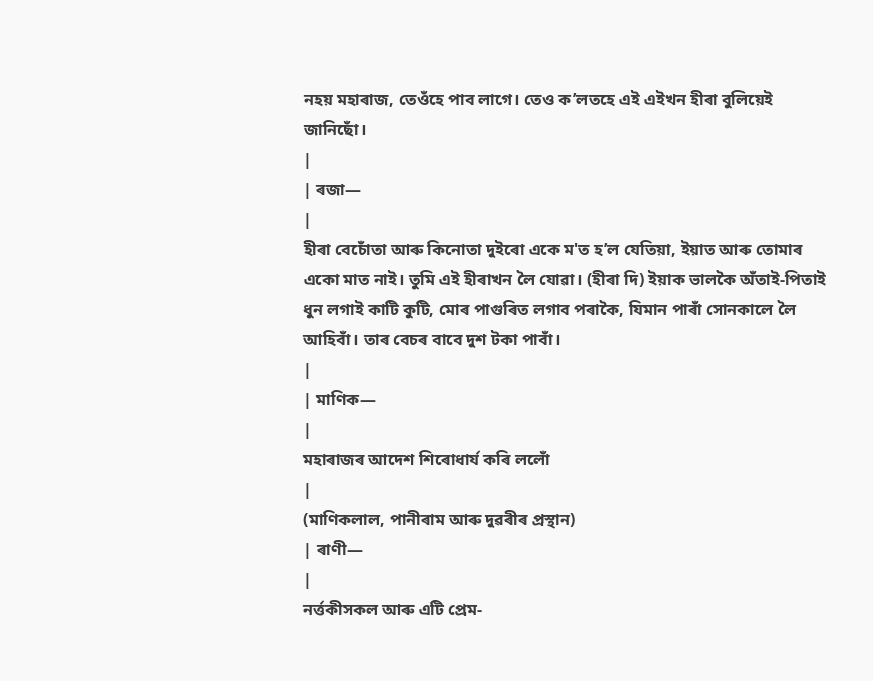নহয় মহাৰাজ, তেওঁহে পাব লাগে। তেও ক’লতহে এই এইখন হীৰা বুলিয়েই জানিছোঁ।
|
| ৰজা—
|
হীৰা বেচোঁতা আৰু কিনোতা দুইৰো একে ম'ত হ’ল যেতিয়া, ইয়াত আৰু তোমাৰ একো মাত নাই। তুমি এই হীৰাখন লৈ যোৱা। (হীৰা দি) ইয়াক ভালকৈ অঁতাই-পিতাই ধুন লগাই কাটি কুটি, মোৰ পাগুৰিত লগাব পৰাকৈ, যিমান পাৰাঁ সোনকালে লৈ আহিবাঁ। তাৰ বেচৰ বাবে দুশ টকা পাবাঁ।
|
| মাণিক—
|
মহাৰাজৰ আদেশ শিৰোধাৰ্য কৰি ললোঁ
|
(মাণিকলাল, পানীৰাম আৰু দুৱৰীৰ প্ৰস্থান)
| ৰাণী—
|
নৰ্ত্তকীসকল আৰু এটি প্ৰেম-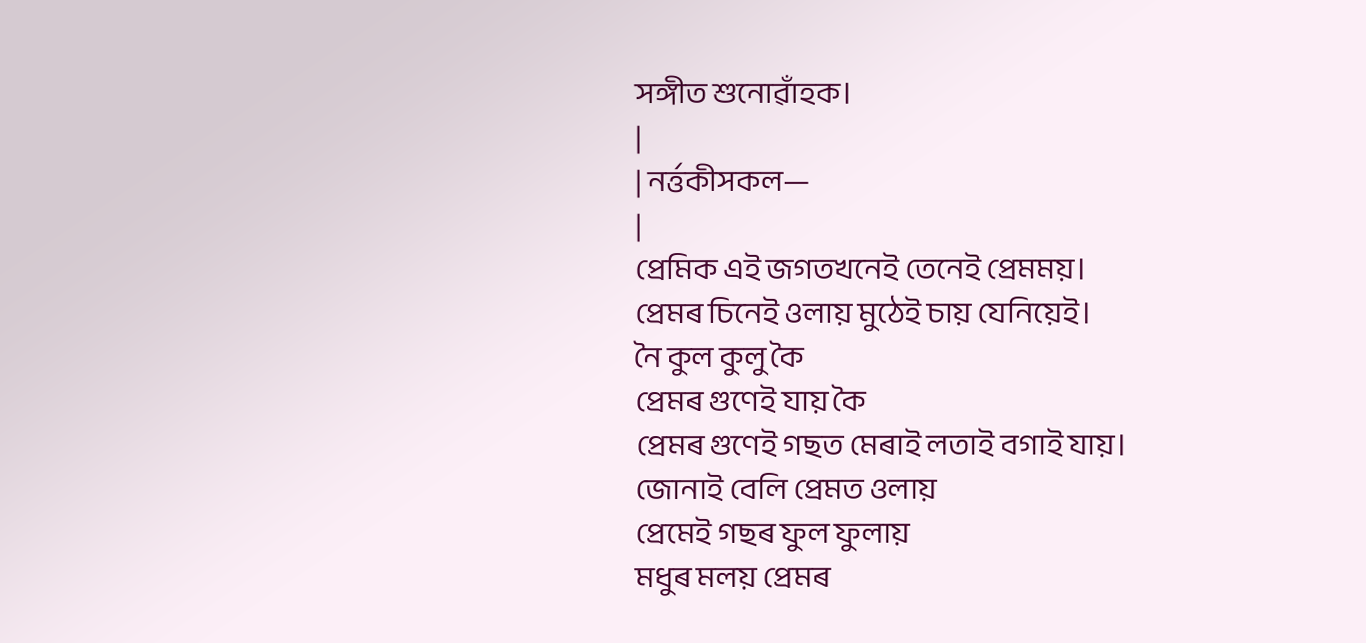সঙ্গীত শুনোৱাঁহক।
|
| নৰ্ত্তকীসকল—
|
প্ৰেমিক এই জগতখনেই তেনেই প্ৰেমময়।
প্ৰেমৰ চিনেই ওলায় মুঠেই চায় যেনিয়েই।
নৈ কুল কুলু কৈ
প্ৰেমৰ গুণেই যায় কৈ
প্ৰেমৰ গুণেই গছত মেৰাই লতাই বগাই যায়।
জোনাই বেলি প্ৰেমত ওলায়
প্ৰেমেই গছৰ ফুল ফুলায়
মধুৰ মলয় প্ৰেমৰ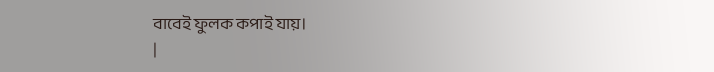বাবেই ফুলক কপাই যায়।
|